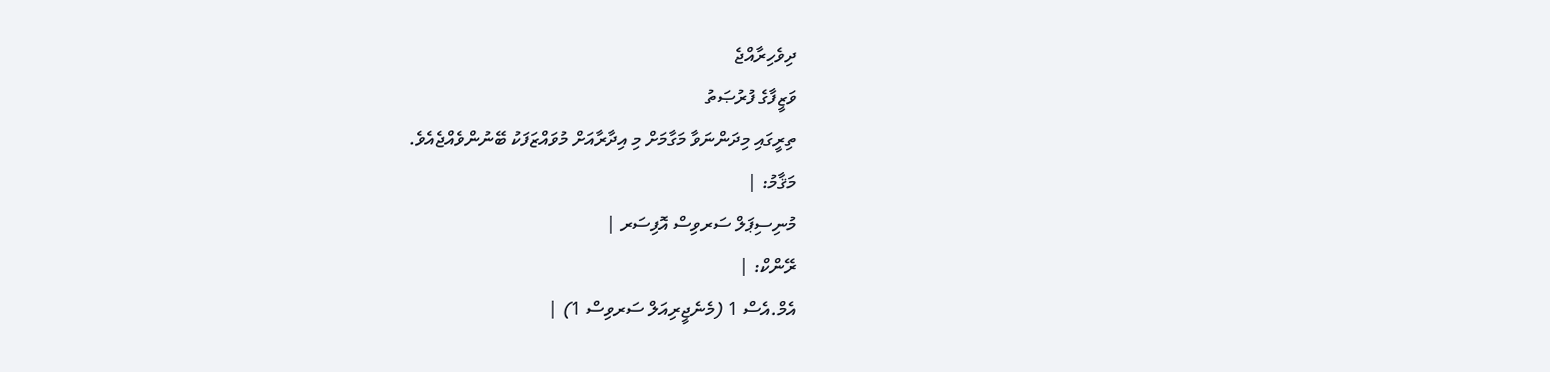ދިވެހިރާއްޖެ
ވަޒީފާގެ ފުރުޞަތު
ތިރީގައި މިދަންނަވާ މަގާމަށް މި އިދާރާއަށް މުވައްޒަފަކު ބޭނުންވެއްޖެއެވެ.
މަޤާމު: |
މުނިސިޕަލް ސަރވިސް އޮފިސަރ |
ރޭންކް: |
އެމް.އެސް 1 (މެނެޖީރިއަލް ސަރވިސް 1) |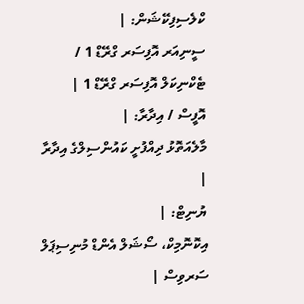ކްލެސިފިކޭޝަން: |
ސީނިއަރ އޮފިސަރ ގްރޭޑް 1 / ޓެކްނިކަލް އޮފިސަރ ގްރޭޑް 1 |
އޮފީސް / އިދާރާ: |
މާލެއަތޮޅު ދިއްފުށީ ކައުންސިލްގެ އިދާރާ |
ޔުނިޓް: |
އިކޮނޮމިކް، ސޯޝަލް އެންޑް މުނިސިޕަލް ސަރވިސް |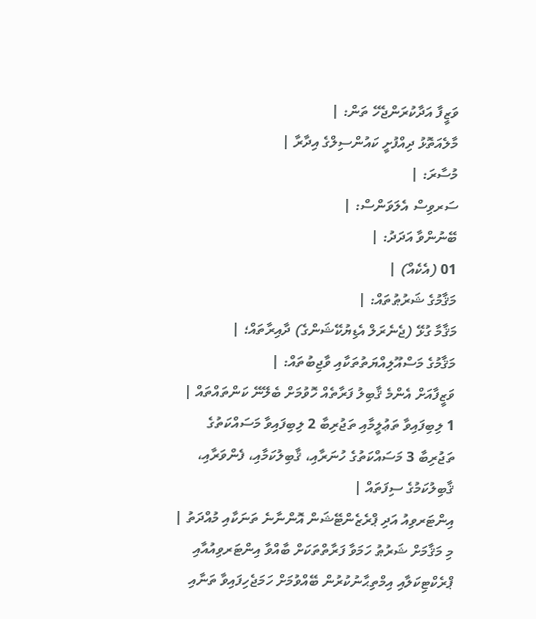ވަޒީފާ އަދާކުރަންޖެހޭ ތަން: |
މާލެއަތޮޅު ދިއްފުށީ ކައުންސިލްގެ އިދާރާ |
މުސާރަ: |
ސަރވިސް އެލަވަންސް: |
ބޭނުންވާ އަދަދު: |
01 (އެކެއް) |
މަޤާމުގެ ޝަރުޠުތައް: |
މަޤާމާ ގުޅޭ (ޖެނެރަލް އެޑިޔުކޭޝަންގެ) ދާއިރާތައް؛ |
މަޤާމުގެ މަސްއޫލިއްޔަތުތަކާއި ވާޖިބުތައް: |
ވަޒީފާއަށް އެންމެ ޤާބިލު ފަރާތެއް ހޮވުމަށް ބެލޭނޭ ކަންތައްތައް |
1 ލިބިފައިވާ ތަޢުލީމާއި ތަޖުރިބާ 2 ލިބިފައިވާ މަސައްކަތުގެ ތަޖުރިބާ 3 މަސައްކަތުގެ ހުނަރާއި، ޤާބިލުކަމާއި، ފެންވަރާއި، ޤާބިލުކަމުގެ ސިފަތައް |
އިންޓަރވިއު އަދި ޕްރެޒެންޓޭޝަން އޮންނާނެ ތަނަކާއި މުއްދަތު |
މި މަޤާމަށް ޝަރުޠު ހަމަވާ ފަރާތްތަކަށް ބާއްވާ އިންޓަރވިއުއާއި ޕްރެކްޓިކަލާއި އިމްތިޙާނުކުރުން ބޭއްވުމަށް ހަމަޖެހިފައިވާ ތަނާއި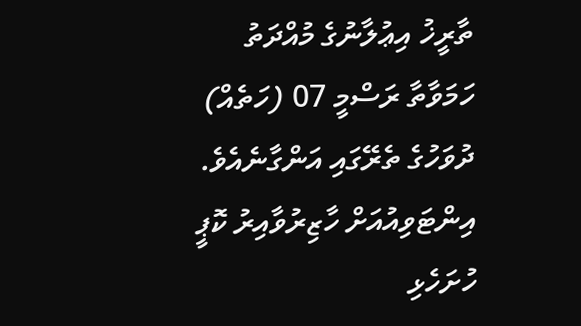ތާރީޚު އިޢުލާނުގެ މުއްދަތު ހަމަވާތާ ރަސްމީ 07 (ހަތެއް) ދުވަހުގެ ތެރޭގައި އަންގާނެއެވެ. އިންޓަވިއުއަށް ހާޒިރުވާއިރު ކޮޕީ ހުށަހެޅި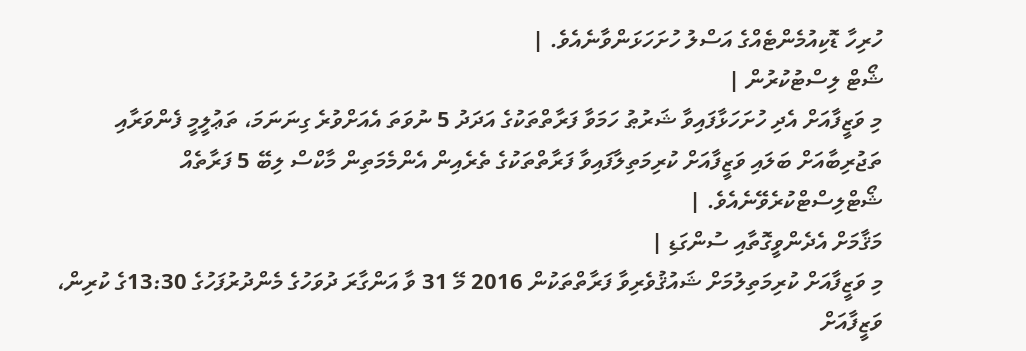ހުރިހާ ޑޮކިއުމެންޓެއްގެ އަސްލު ހުށަހަޅަންވާނެއެވެ. |
ޝޯޓް ލިސްޓުކުރުން |
މި ވަޒީފާއަށް އެދި ހުށަހަޅާފައިވާ ޝަރުޠު ހަމަވާ ފަރާތްތަކުގެ އަދަދު 5 ނުވަތަ އެއަށްވުރެ ގިނަނަމަ، ތަޢުލީމީ ފެންވަރާއި ތަޖުރިބާއަށް ބަލައި ވަޒީފާއަށް ކުރިމަތިލާފައިވާ ފަރާތްތަކުގެ ތެރެއިން އެންމެމަތިން މާކްސް ލިބޭ 5 ފަރާތެއް ޝޯޓްލިސްޓްކުރެވޭނެއެވެ. |
މަޤާމަށް އެދެންވީގޮތާއި ސުންގަޑި |
މި ވަޒީފާއަށް ކުރިމަތިލުމަށް ޝައުޤުވެރިވާ ފަރާތްތަކުން 2016 މޭ 31 ވާ އަންގާރަ ދުވަހުގެ މެންދުރުފަހުގެ 13:30ގެ ކުރިން، ވަޒީފާއަށް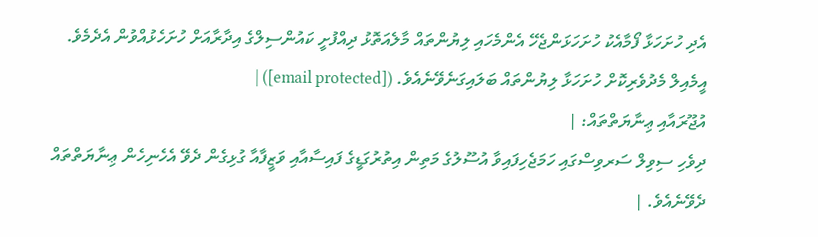އެދި ހުށަހަޅާ ފޯމާއެކު ހުށަހަޅަންޖެހޭ އެންމެހައި ލިޔުންތައް މާލެއަތޮޅު ދިއްފުށީ ކައުންސިލްގެ އިދާރާއަށް ހުށަހެޅުއްވުން އެދެމެވެ. އީމެއިލް މެދުވެރިކޮށް ހުށަހަޅާ ލިޔުންތައް ބަލައިގަނެވޭނެއެވެ. ([email protected]) |
އުޖޫރައާއި ޢިނާޔަތްތައް: |
ދިވެހި ސިވިލް ސަރވިސްގައި ހަމަޖެހިފައިވާ އުސޫލުގެ މަތިން އިތުރުގަޑީގެ ފައިސާއާއި ވަޒީފާއާ ގުޅިގެން ދެވޭ އެހެނިހެން ޢިނާޔަތްތައް ދެވޭނެއެވެ. |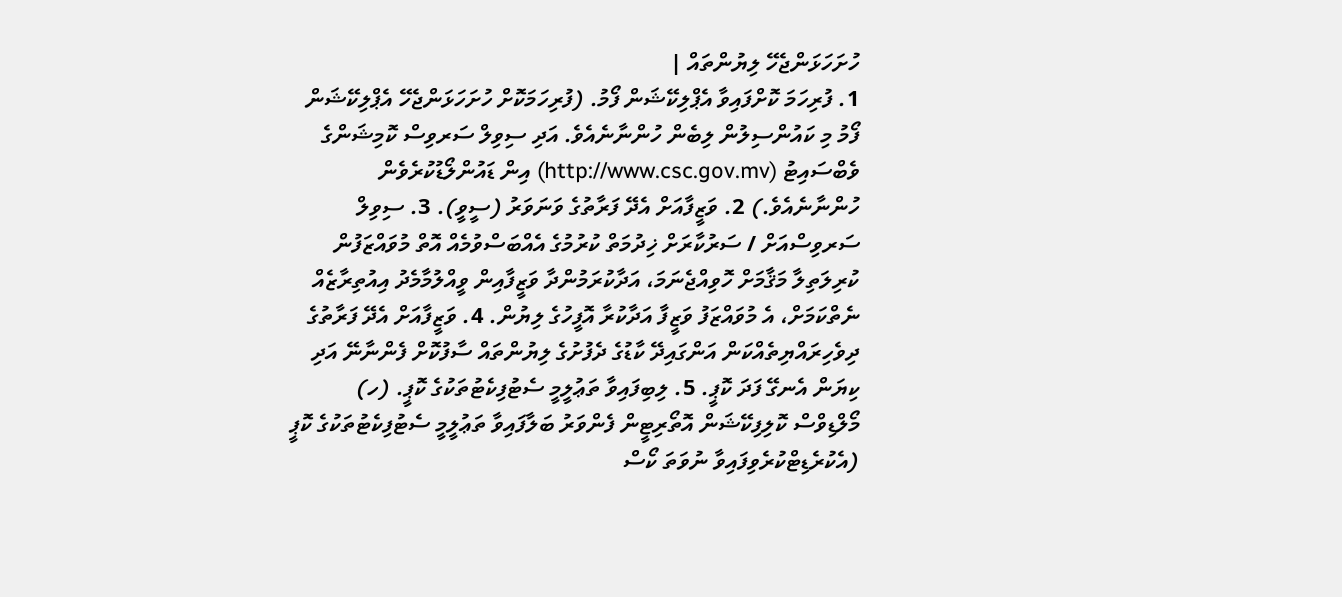ހުށަހަޅަންޖެހޭ ލިޔުންތައް |
1. ފުރިހަމަ ކޮށްފައިވާ އެޕްލިކޭޝަން ފޯމު. (ފުރިހަމަކޮށް ހުށަހަޅަންޖެހޭ އެޕްލިކޭޝަން ފޯމު މި ކައުންސިލުން ލިބެން ހުންނާނެއެވެ. އަދި ސިވިލް ސަރވިސް ކޮމިޝަންގެ ވެބްސައިޓު (http://www.csc.gov.mv) އިން ޑައުންލޯޑުކުރެވެން ހުންނާނެއެވެ.) 2. ވަޒީފާއަށް އެދޭ ފަރާތުގެ ވަނަވަރު (ސީވީ). 3. ސިވިލް ސަރވިސްއަށް / ސަރުކާރަށް ޚިދުމަތް ކުރުމުގެ އެއްބަސްވުމެއް އޮތް މުވައްޒަފުން ކުރިލަތިލާ މަޤާމަށް ހޮވިއްޖެނަމަ، އަދާކުރަމުންދާ ވަޒީފާއިން ވީއްލުމާމެދު އިއުތިރާޒެއް ނެތްކަމަށް، އެ މުވައްޒަފު ވަޒީފާ އަދާކުރާ އޮފީހުގެ ލިޔުން. 4. ވަޒީފާއަށް އެދޭ ފަރާތުގެ ދިވެހިރައްޔިތެއްކަން އަންގައިދޭ ކާޑުގެ ދެފުށުގެ ލިޔުންތައް ސާފުކޮށް ފެންނާނޭ އަދި ކިޔަން އެނގޭ ފަދަ ކޮޕީ. 5. ލިބިފައިވާ ތަޢުލީމީ ސެޓުފިކެޓުތަކުގެ ކޮޕީ. (ހ) މޯލްޑިވްސް ކޮލިފިކޭޝަން އޮތޯރިޓީން ފެންވަރު ބަލާފައިވާ ތަޢުލީމީ ސެޓުފިކެޓުތަކުގެ ކޮޕީ (އެކުރެޑިޓްކުރެވިފައިވާ ނުވަތަ ކޯސް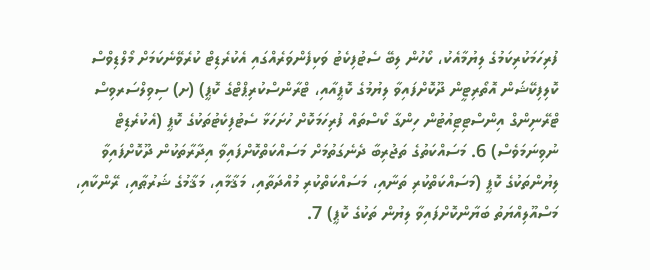ފުރިހަމަކުރިކަމުގެ ލިޔުމާއެކު، ކޯހުން ލިބޭ ސެޓުފިކެޓު ވަކިފެންވަރެއްގައި އެކުރެޑިޓް ކުރެވޭނެކަމަށް މޯލްޑިވްސް ކޮލިފިކޭޝަން އޮތޯރިޓީން ދޫކޮށްފައިވާ ލިޔުމުގެ ކޮޕީއާއި، ޓްރާންސްކުރިޕްޓްގެ ކޮޕީ) (ށ) ސިވިލްސަރވިސް ޓްރޭނިންގް އިންސްޓިޓިއުޓުން ހިންގާ ކޯސްތައް ފުރިހަމަކޮށް ހުށަހަޅާ ސެޓުފިކެޓުތަކުގެ ކޮޕީ (އެކުރެޑިޓް ނުވިނަމަވެސް) 6. މަސައްކަތުގެ ތަޖުރިބާ ދެނެގަތުމަށް މަސައްކަތްކޮށްފައިވާ އިދާރާތަކުން ދޫކޮށްފައިވާ ލިޔުންތަކުގެ ކޮޕީ (މަސައްކަތްކުރި ތަނާއި، މަސައްކަތްކުރި މުއްދަތާއި، މަޤާމާއި، މަޤާމުގެ ޝަރުޠާއި، ރޭންކާއި، މަސްއޫލިއްޔަތު ބަޔާންކޮށްފައިވާ ލިޔުން ތަކުގެ ކޮޕީ) 7.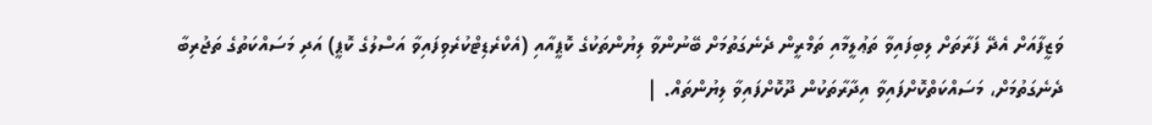ވަޒީފާއަށް އެދޭ ފަރާތަށް ލިބިފައިވާ ތަޢުލީމާއި ތަމްރީން ދެނެގަތުމަށް ބޭނުންވާ ލިޔުންތަކުގެ ކޮޕީއާއި (އެކްރެޑިޓްކުރެވިފައިވާ އަސްލުގެ ކޮޕީ) އަދި މަސައްކަތުގެ ތަޖުރިބާ ދެނެގަތުމަށް، މަސައްކަތްކޮށްފައިވާ އިދާރާތަކުން ދޫކޮށްފައިވާ ލިޔުންތައް. |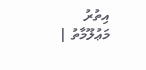އިތުރު މަޢުލޫމާތު |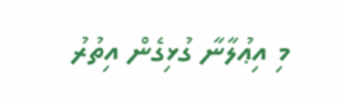މި އިޢުލާނާ ގުޅިގެން އިތުރު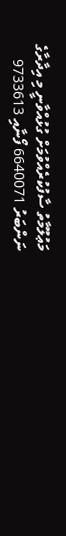މަޢުލޫމާތު ސާފުކުރެއްވުމަށް ގުޅުއްވާނީ މި އިދާރާގެ ނަންބަރު 6640071 ފޯނާއި 9733613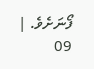ފޯނަށެވެ. |
09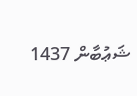ޝަޢުބާން 1437